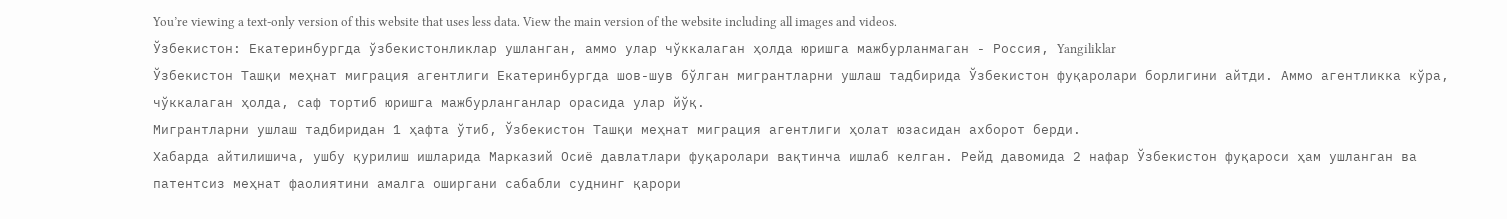You’re viewing a text-only version of this website that uses less data. View the main version of the website including all images and videos.
Ўзбекистон: Екатеринбургда ўзбекистонликлар ушланган, аммо улар чўккалаган ҳолда юришга мажбурланмаган - Россия, Yangiliklar
Ўзбекистон Ташқи меҳнат миграция агентлиги Екатеринбургда шов-шув бўлган мигрантларни ушлаш тадбирида Ўзбекистон фуқаролари борлигини айтди. Аммо агентликка кўра, чўккалаган ҳолда, саф тортиб юришга мажбурланганлар орасида улар йўқ.
Мигрантларни ушлаш тадбиридан 1 ҳафта ўтиб, Ўзбекистон Ташқи меҳнат миграция агентлиги ҳолат юзасидан ахборот берди.
Хабарда айтилишича, ушбу қурилиш ишларида Марказий Осиё давлатлари фуқаролари вақтинча ишлаб келган. Рейд давомида 2 нафар Ўзбекистон фуқароси ҳам ушланган ва патентсиз меҳнат фаолиятини амалга оширгани сабабли суднинг қарори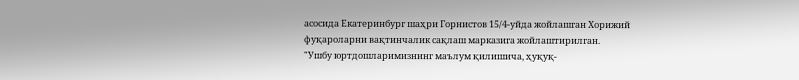асосида Екатеринбург шаҳри Горнистов 15/4-уйда жойлашган Хорижий фуқароларни вақтинчалик сақлаш марказига жойлаштирилган.
"Ушбу юртдошларимизнинг маълум қилишича, ҳуқуқ-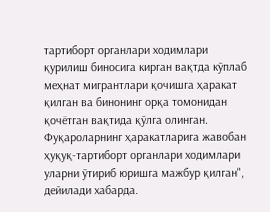тартиборт органлари ходимлари қурилиш биносига кирган вақтда кўплаб меҳнат мигрантлари қочишга ҳаракат қилган ва бинонинг орқа томонидан қочётган вақтида қўлга олинган. Фуқароларнинг ҳаракатларига жавобан ҳуқуқ-тартиборт органлари ходимлари уларни ўтириб юришга мажбур қилган", дейилади хабарда.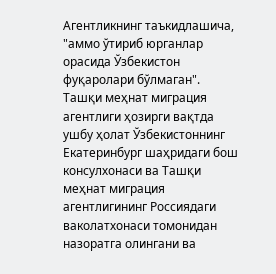Агентликнинг таъкидлашича, "аммо ўтириб юрганлар орасида Ўзбекистон фуқаролари бўлмаган".
Ташқи меҳнат миграция агентлиги ҳозирги вақтда ушбу ҳолат Ўзбекистоннинг Екатеринбург шаҳридаги бош консулхонаси ва Ташқи меҳнат миграция агентлигининг Россиядаги ваколатхонаси томонидан назоратга олингани ва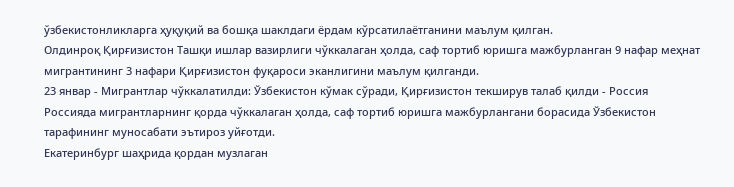ўзбекистонликларга ҳуқуқий ва бошқа шаклдаги ёрдам кўрсатилаётганини маълум қилган.
Олдинроқ Қирғизистон Ташқи ишлар вазирлиги чўккалаган ҳолда, саф тортиб юришга мажбурланган 9 нафар меҳнат мигрантининг 3 нафари Қирғизистон фуқароси эканлигини маълум қилганди.
23 январ - Мигрантлар чўккалатилди: Ўзбекистон кўмак сўради, Қирғизистон текширув талаб қилди - Россия
Россияда мигрантларнинг қорда чўккалаган ҳолда, саф тортиб юришга мажбурлангани борасида Ўзбекистон тарафининг муносабати эътироз уйғотди.
Екатеринбург шаҳрида қордан музлаган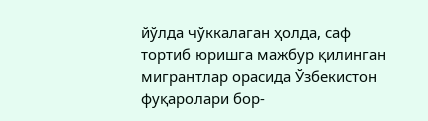йўлда чўккалаган ҳолда, саф тортиб юришга мажбур қилинган мигрантлар орасида Ўзбекистон фуқаролари бор-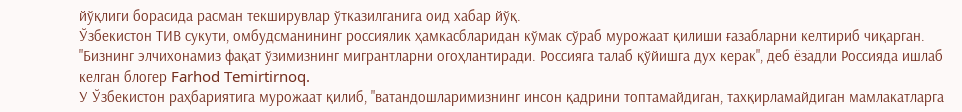йўқлиги борасида расман текширувлар ўтказилганига оид хабар йўқ.
Ўзбекистон ТИВ сукути, омбудсманининг россиялик ҳамкасбларидан кўмак сўраб мурожаат қилиши ғазабларни келтириб чиқарган.
"Бизнинг элчихонамиз фақат ўзимизнинг мигрантларни огоҳлантиради. Россияга талаб қўйишга дух керак", деб ёзадли Россияда ишлаб келган блогер Farhod Temirtirnoq.
У Ўзбекистон раҳбариятига мурожаат қилиб, "ватандошларимизнинг инсон қадрини топтамайдиган, тахқирламайдиган мамлакатларга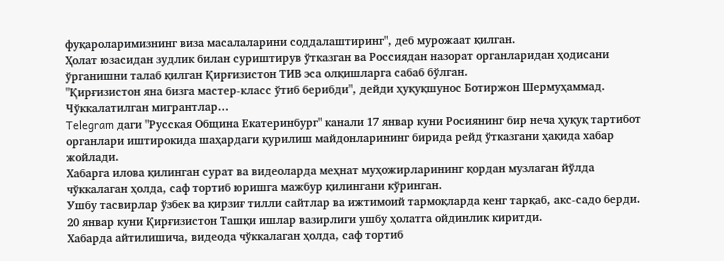фуқароларимизнинг виза масалаларини соддалаштиринг", деб мурожаат қилган.
Ҳолат юзасидан зудлик билан суриштирув ўтказган ва Россиядан назорат органларидан ҳодисани ўрганишни талаб қилган Қирғизистон ТИВ эса олқишларга сабаб бўлган.
"Қирғизистон яна бизга мастер-класс ўтиб берибди", дейди ҳуқуқшунос Ботиржон Шермуҳаммад.
Чўккалатилган мигрантлар…
Telegram даги "Русская Община Екатеринбург" канали 17 январ куни Росиянинг бир неча ҳуқуқ тартибот органлари иштирокида шаҳардаги қурилиш майдонларининг бирида рейд ўтказгани ҳақида хабар жойлади.
Хабарга илова қилинган сурат ва видеоларда меҳнат муҳожирларининг қордан музлаган йўлда чўккалаган ҳолда, саф тортиб юришга мажбур қилингани кўринган.
Ушбу тасвирлар ўзбек ва қирзиғ тилли сайтлар ва ижтимоий тармоқларда кенг тарқаб, акс-садо берди.
20 январ куни Қирғизистон Ташқи ишлар вазирлиги ушбу ҳолатга ойдинлик киритди.
Хабарда айтилишича, видеода чўккалаган ҳолда, саф тортиб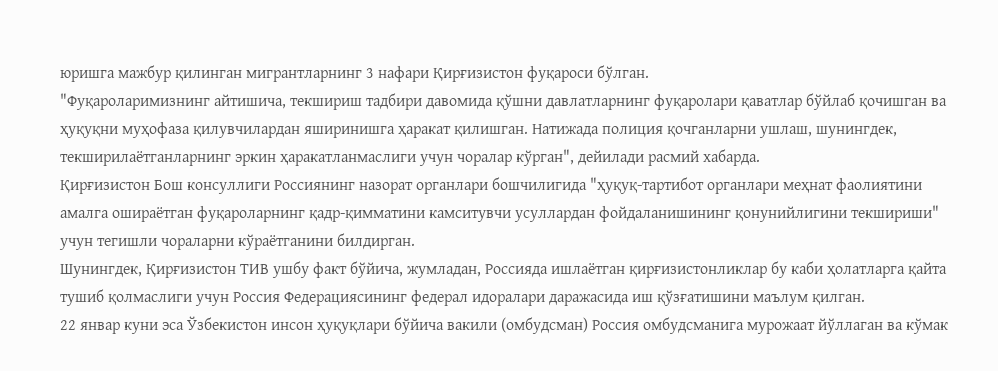юришга мажбур қилинган мигрантларнинг 3 нафари Қирғизистон фуқароси бўлган.
"Фуқароларимизнинг айтишича, текшириш тадбири давомида қўшни давлатларнинг фуқаролари қаватлар бўйлаб қочишган ва ҳуқуқни муҳофаза қилувчилардан яширинишга ҳаракат қилишган. Натижада полиция қочганларни ушлаш, шунингдек, текширилаётганларнинг эркин ҳаракатланмаслиги учун чоралар кўрган", дейилади расмий хабарда.
Қирғизистон Бош консуллиги Россиянинг назорат органлари бошчилигида "ҳуқуқ-тартибот органлари меҳнат фаолиятини амалга ошираётган фуқароларнинг қадр-қимматини камситувчи усуллардан фойдаланишининг қонунийлигини текшириши" учун тегишли чораларни кўраётганини билдирган.
Шунингдек, Қирғизистон ТИВ ушбу факт бўйича, жумладан, Россияда ишлаётган қирғизистонликлар бу каби ҳолатларга қайта тушиб қолмаслиги учун Россия Федерациясининг федерал идоралари даражасида иш қўзғатишини маълум қилган.
22 январ куни эса Ўзбекистон инсон ҳуқуқлари бўйича вакили (омбудсман) Россия омбудсманига мурожаат йўллаган ва кўмак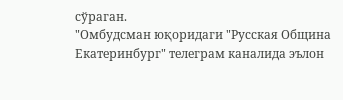сўраган.
"Омбудсман юқоридаги "Русская Община Екатеринбург" телеграм каналида эълон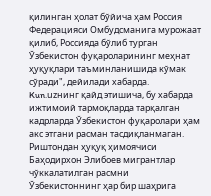қилинган ҳолат бўйича ҳам Россия Федерацияси Омбудсманига мурожаат қилиб, Россияда бўлиб турган Ўзбекистон фуқароларининг меҳнат ҳуқуқлари таъминланишида кўмак сўради", дейилади хабарда.
Kun.uzнинг қайд этишича, бу хабарда ижтимоий тармоқларда тарқалган кадрларда Ўзбекистон фуқаролари ҳам акс этгани расман тасдиқланмаган.
Риштондан ҳуқуқ ҳимоячиси Баҳодирхон Элибоев мигрантлар чўккалатилган расмни Ўзбекистоннинг ҳар бир шаҳрига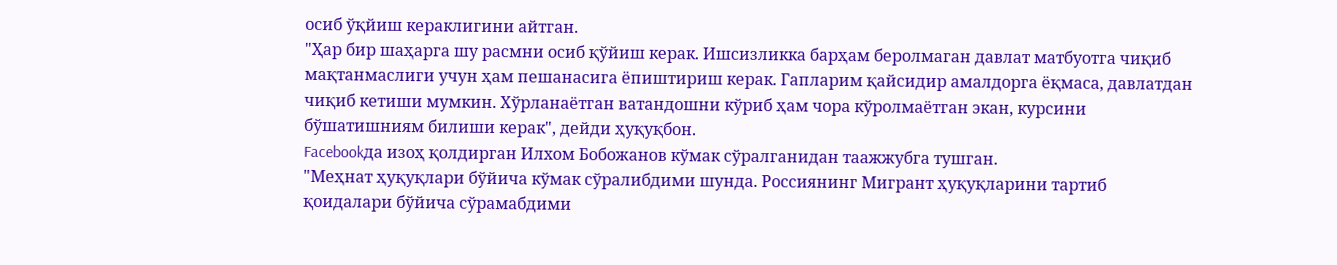осиб ўқйиш кераклигини айтган.
"Ҳар бир шаҳарга шу расмни осиб қўйиш керак. Ишсизликка барҳам беролмаган давлат матбуотга чиқиб мақтанмаслиги учун ҳам пешанасига ёпиштириш керак. Гапларим қайсидир амалдорга ёқмаса, давлатдан чиқиб кетиши мумкин. Хўрланаётган ватандошни кўриб ҳам чора кўролмаётган экан, курсини бўшатишниям билиши керак", дейди ҳуқуқбон.
Facebookда изоҳ қолдирган Илхом Бобожанов кўмак сўралганидан таажжубга тушган.
"Меҳнат ҳуқуқлари бўйича кўмак сўралибдими шунда. Россиянинг Мигрант ҳуқуқларини тартиб қоидалари бўйича сўрамабдими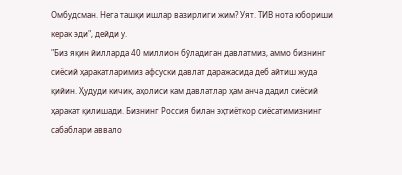Омбудсман. Нега ташқи ишлар вазирлиги жим? Уят. ТИВ нота юбориши керак эди", дейди у.
"Биз яқин йилларда 40 миллион бўладиган давлатмиз, аммо бизнинг сиёсий ҳаракатларимиз афсуски давлат даражасида деб айтиш жуда қийин. Ҳудуди кичик, аҳолиси кам давлатлар ҳам анча дадил сиёсий ҳаракат қилишади. Бизнинг Россия билан эҳтиёткор сиёсатимизнинг сабаблари аввало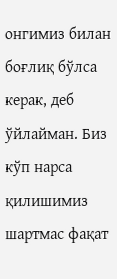онгимиз билан боғлиқ бўлса керак, деб ўйлайман. Биз кўп нарса қилишимиз шартмас фақат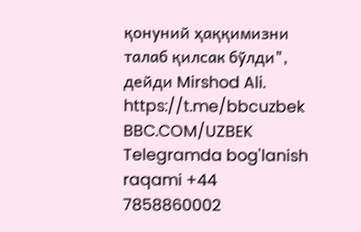қонуний ҳаққимизни талаб қилсак бўлди", дейди Mirshod Ali.
https://t.me/bbcuzbek
BBC.COM/UZBEK
Telegramda bog'lanish raqami +44 7858860002